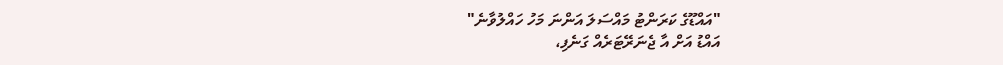"އައްޑޫގެ ކަރަންޓު މައްސަލަ އަންނަ މަހު ހައްލުވާނެ"
އައްޑު އަށް އާ ޖެނަރޭޓަރެއް ގަނެފި،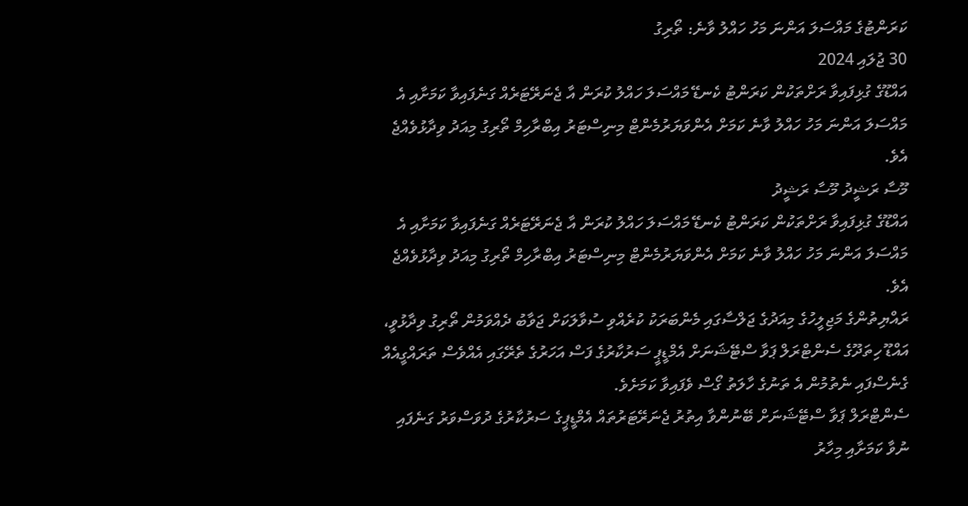ކަރަންޓުގެ މައްސަލަ އަންނަ މަހު ހައްލު ވާނެ: ތޯރިގު
30 ޖުލައި 2024
އައްޑޫގެ ގުޅިފައިވާ ރަށްތަކުން ކަރަންޓު ކެނޑޭ މައްސަލަ ހައްލު ކުރަން އާ ޖެނަރޭޓަރެއް ގަނެފައިވާ ކަމަށާއި އެ މައްސަލަ އަންނަ މަހު ހައްލު ވާނެ ކަމަށް އެންވަޔަރުމެންޓް މިނިސްޓަރު އިބްރާހިމް ތޯރިގު މިއަދު ވިދާޅުވެއްޖެ އެވެ.
މޫސާ ރަޝީދު މޫސާ ރަޝީދު
އައްޑޫގެ ގުޅިފައިވާ ރަށްތަކުން ކަރަންޓު ކެނޑޭ މައްސަލަ ހައްލު ކުރަން އާ ޖެނަރޭޓަރެއް ގަނެފައިވާ ކަމަށާއި އެ މައްސަލަ އަންނަ މަހު ހައްލު ވާނެ ކަމަށް އެންވަޔަރުމެންޓް މިނިސްޓަރު އިބްރާހިމް ތޯރިގު މިއަދު ވިދާޅުވެއްޖެ އެވެ.
ރައްޔިތުންގެ މަޖިލީހުގެ މިއަދުގެ ޖަލްސާގައި މެންބަރަކު ކުރެއްވި ސުވާލަކަށް ޖަވާބު ދެއްވަމުން ތޯރިގު ވިދާޅުވީ، އައްޑޫ ހިތަދޫގެ ސެންޓްރަލް ޕަވާ ސްޓޭޝަނަށް އެމްޑީޕީ ސަރުކާރުގެ ފަސް އަހަރުގެ ތެރޭގައި އެއްވެސް ތަރައްގީއެއް ގެނެސްފައި ނެތުމުން އެ ތަނުގެ ހާލަތު ގޯސް ވެފައިވާ ކަމަށެވެ.
ސެންޓްރަލް ޕަވާ ސްޓޭޝަނަށް ބޭނުންވާ އިތުރު ޖެނަރޭޓަރުތައް އެމްޑީޕީގެ ސަރުކާރުގެ ދުވަސްވަރު ގަނެފައި ނުވާ ކަމަށާއި މިހާރު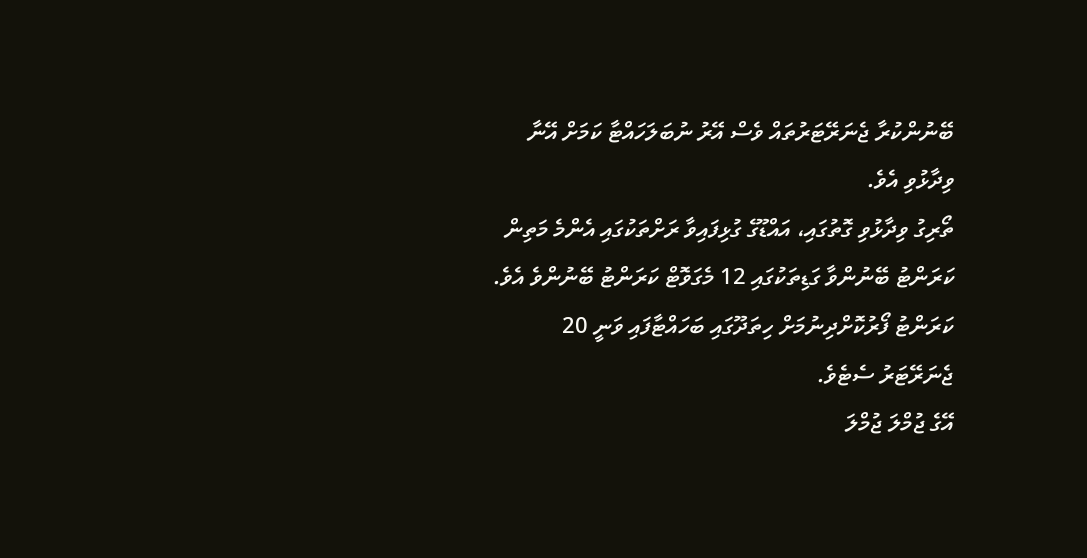ބޭނުންކުރާ ޖެނަރޭޓަރުތައް ވެސް އޭރު ނުބަލަހައްޓާ ކަމަށް އޭނާ ވިދާޅުވި އެވެ.
ތޯރިގު ވިދާޅުވި ގޮތުގައި، އައްޑޫގެ ގުޅިފައިވާ ރަށްތަކުގައި އެންމެ މަތިން ކަރަންޓު ބޭނުންވާ ގަޑިތަކުގައި 12 މެގަވޮޓް ކަރަންޓު ބޭނުންވެ އެވެ. ކަރަންޓު ފޯރުކޮށްދިނުމަށް ހިތަދޫގައި ބަހައްޓާފައި ވަނީ 20 ޖެނަރޭޓަރު ސެޓެވެ.
އޭގެ ޖުމްލަ ޖުމްލަ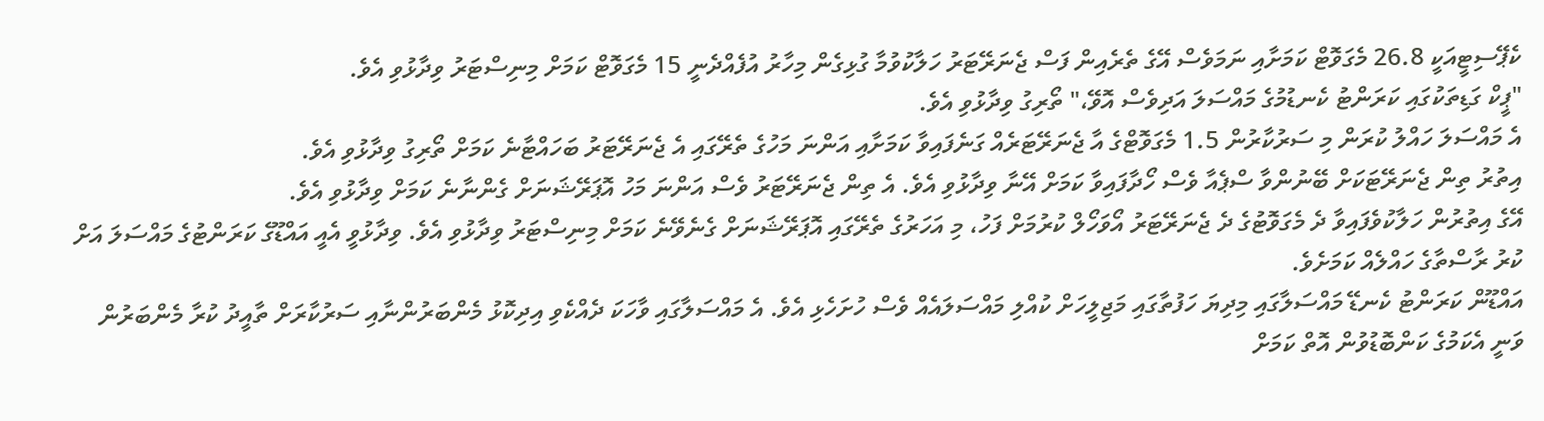ކެޕޭސިޓީއަކީ 26.8 މެގަވޮޓް ކަމަށާއި ނަމަވެސް އޭގެ ތެރެއިން ފަސް ޖެނަރޭޓަރު ހަލާކުވުމާ ގުޅިގެން މިހާރު އުފެއްދެނީ 15 މެގަވޮޓް ކަމަށް މިނިސްޓަރު ވިދާޅުވި އެވެ.
"ޕީކް ގަޑިތަކުގައި ކަރަންޓު ކެނޑުމުގެ މައްސަލަ އަދިވެސް އޮވޭ،" ތޯރިގު ވިދާޅުވި އެވެ.
އެ މައްސަލަ ހައްލު ކުރަން މި ސަރުކާރުން 1.5 މެގަވޮޓްގެ އާ ޖެނަރޭޓަރެއް ގަނެފައިވާ ކަމަށާއި އަންނަ މަހުގެ ތެރޭގައި އެ ޖެނަރޭޓަރު ބަހައްޓާނެ ކަމަށް ތޯރިގު ވިދާޅުވި އެވެ.
އިތުރު ތިން ޖެނަރޭޓަކަށް ބޭނުންވާ ސްޕެއާ ވެސް ހޯދާފައިވާ ކަމަށް އޭނާ ވިދާޅުވި އެވެ. އެ ތިން ޖެނަރޭޓަރު ވެސް އަންނަ މަހު އޮޕަރޭޝަނަށް ގެންނާނެ ކަމަށް ވިދާޅުވި އެވެ.
އޭގެ އިތުރުން ހަލާކުވެފައިވާ ދެ މެގަވޮޓުގެ ދެ ޖެނަރޭޓަރު އޯވަހޯލް ކުރުމަށް ފަހު، މި އަހަރުގެ ތެރޭގައި އޮޕަރޭޝަނަށް ގެނެވޭނެ ކަމަށް މިނިސްޓަރު ވިދާޅުވި އެވެ. ވިދާޅުވީ އެއީ އައްޑޫގެ ކަރަންޓުގެ މައްސަލަ އަށް ކުރު ރާސްތާގެ ހައްލެއް ކަމަށެވެ.
އައްޑޫން ކަރަންޓު ކެނޑޭ މައްސަލާގައި މިދިޔަ ހަފުތާގައި މަޖިލީހަށް ކުއްލި މައްސަލައެއް ވެސް ހުށަހެޅި އެވެ. އެ މައްސަލާގައި ވާހަކަ ދެއްކެވި އިދިކޮޅު މެންބަރުންނާއި ސަރުކާރަށް ތާއީދު ކުރާ މެންބަރުން ވަނީ އެކަމުގެ ކަންބޮޑުވުން އޮތް ކަމަށް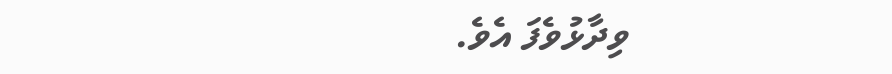ވިދާޅުވެފަ އެވެ.